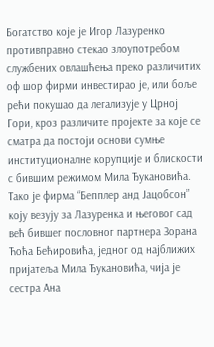Богатство које је Игор Лазуренко противправно стекао злоупотребом службених овлашћења преко различитих оф шор фирми инвестирао је, или боље рећи покушао да легализује у Црној Гори, кроз различите пројекте за које се сматра да постоји основи сумње институционалне корупције и блискости с бившим режимом Мила Ђукановића. Тако је фирма “Бепплер анд Јацобсон” коју везују за Лазуренка и његовог сад већ бившег пословног партнера Зорана Ћоћа Бећировића, једног од најближих пријатеља Мила Ђукановића, чија је сестра Ана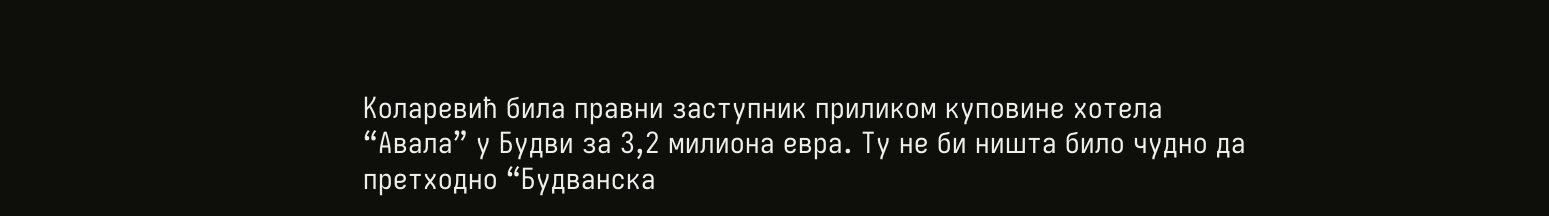Коларевић била правни заступник приликом куповине хотела “Авала” у Будви за 3,2 милиона евра. Ту не би ништа било чудно да претходно “Будванска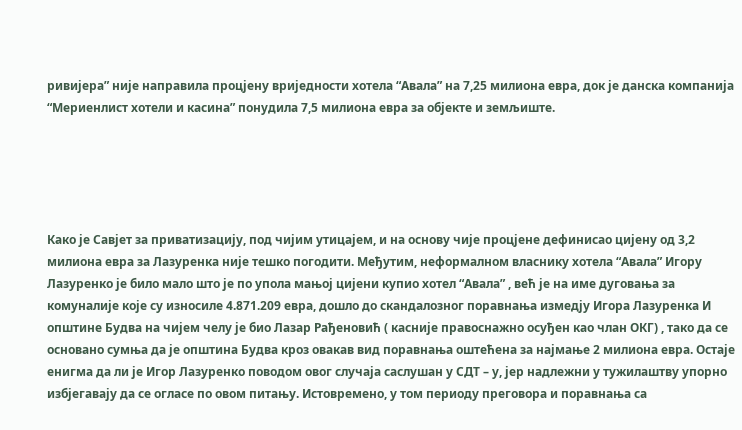ривијера” није направила процјену вриједности хотела “Авала” на 7,25 милиона евра, док је данска компанија “Мериенлист хотели и касина” понудила 7,5 милиона евра за објекте и земљиште.





Како је Савјет за приватизацију, под чијим утицајем, и на основу чије процјене дефинисао цијену од 3,2 милиона евра за Лазуренка није тешко погодити. Међутим, неформалном власнику хотела “Авала” Игору Лазуренко је било мало што је по упола мањој цијени купио хотел “Авала” , већ је на име дуговања за комуналије које су износиле 4.871.209 евра, дошло до скандалозног поравнања измедју Игора Лазуренка И општине Будва на чијем челу је био Лазар Рађеновић ( касније правоснажно осуђен као члан ОКГ) , тако да се основано сумња да је општина Будва кроз овакав вид поравнања оштећена за најмање 2 милиона евра. Остаје енигма да ли је Игор Лазуренко поводом овог случаја саслушан у СДТ – у, јер надлежни у тужилаштву упорно избјегавају да се огласе по овом питању. Истовремено, у том периоду преговора и поравнања са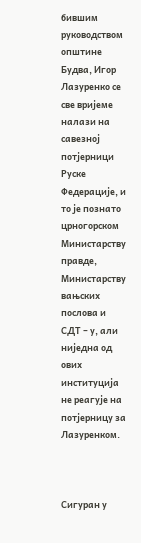бившим руководством општине Будва, Игор Лазуренко се све вријеме налази на савезној потјерници Руске Федерације, и то је познато црногорском Министарству правде, Министарству вањских послова и СДТ – у, али ниједна од ових институција не реагује на потјерницу за Лазуренком.



Сигуран у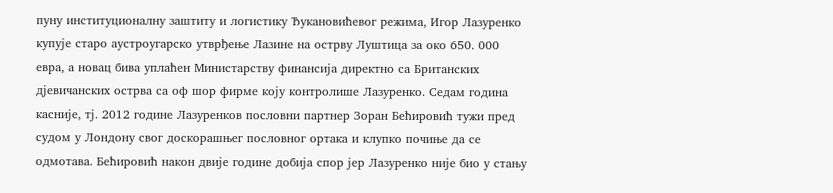пуну институционалну заштиту и логистику Ђукановићевог режима, Игор Лазуренко купује старо аустроугарско утврђење Лазине на острву Луштица за око 650. 000 евра, а новац бива уплаћен Министарству финансија директно са Британских дјевичанских острва са оф шор фирме коју контролише Лазуренко. Седам година касније, тј. 2012 године Лазуренков пословни партнер Зоран Бећировић тужи пред судом у Лондону свог доскорашњег пословног ортака и клупко почиње да се одмотава. Бећировић након двије године добија спор јер Лазуренко није био у стању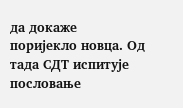да докаже поријекло новца. Од тада СДТ испитује пословање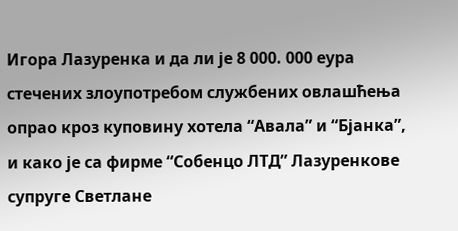Игора Лазуренка и да ли је 8 000. 000 еура стечених злоупотребом службених овлашћења опрао кроз куповину хотела “Авала” и “Бјанка”, и како је са фирме “Собенцо ЛТД” Лазуренкове супруге Светлане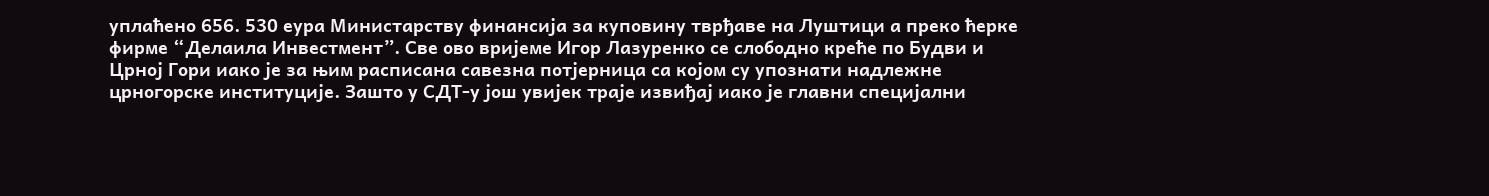уплаћено 656. 530 еура Министарству финансија за куповину тврђаве на Луштици а преко ћерке фирме “Делаила Инвестмент”. Све ово вријеме Игор Лазуренко се слободно креће по Будви и Црној Гори иако је за њим расписана савезна потјерница са којом су упознати надлежне црногорске институције. Зашто у СДТ-у још увијек траје извиђај иако је главни специјални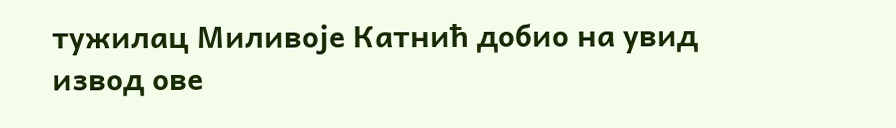тужилац Миливоје Катнић добио на увид извод ове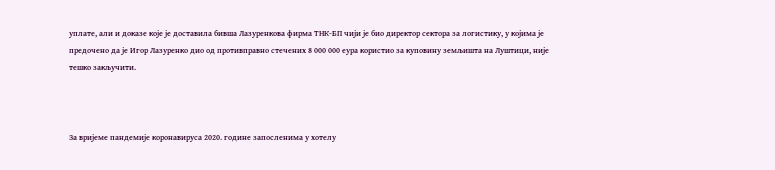уплате, али и доказе које је доставила бивша Лазуренкова фирма ТНК-БП чији је био директор сектора за логистику, у којима је предочено да је Игор Лазуренко дио од противправно стечених 8 000 000 еура користио за куповину земљишта на Луштици, није тешко закључити.



За вријеме пандемије коронавируса 2020. године запосленима у хотелу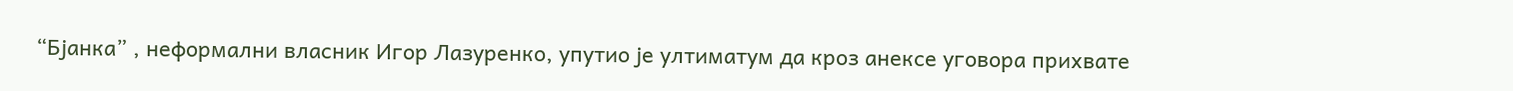“Бјанка” , неформални власник Игор Лазуренко, упутио је ултиматум да кроз анексе уговора прихвате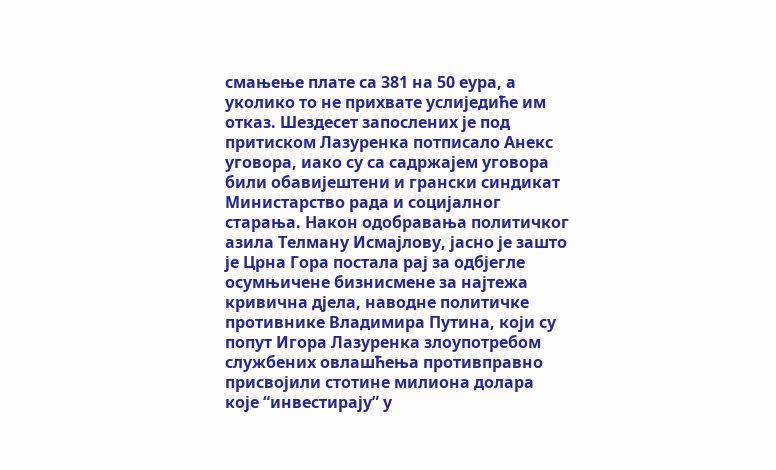смањење плате са 381 на 50 еура, а уколико то не прихвате услиједиће им отказ. Шездесет запослених је под притиском Лазуренка потписало Анекс уговора, иако су са садржајем уговора били обавијештени и грански синдикат Министарство рада и социјалног старања. Након одобравања политичког азила Телману Исмајлову, јасно је зашто је Црна Гора постала рај за одбјегле осумњичене бизнисмене за најтежа кривична дјела, наводне политичке противнике Владимира Путина, који су попут Игора Лазуренка злоупотребом службених овлашћења противправно присвојили стотине милиона долара које “инвестирају” у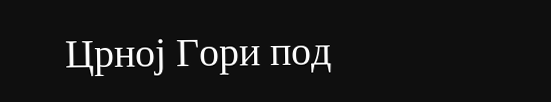Црној Гори под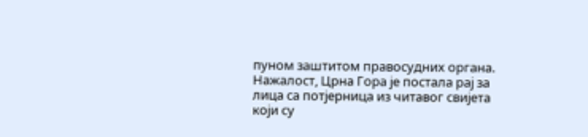пуном заштитом правосудних органа. Нажалост, Црна Гора је постала рај за лица са потјерница из читавог свијета који су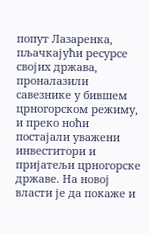попут Лазаренка, пљачкајући ресурсе својих држава, проналазили савезнике у бившем црногорском режиму, и преко ноћи постајали уважени инвеститори и пријатељи црногорске државе. На новој власти је да покаже и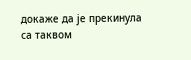докаже да је прекинула са таквом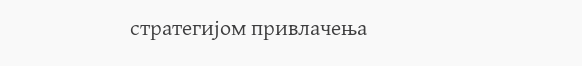стратегијом привлачења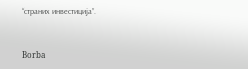“страних инвестиција”.



Borba